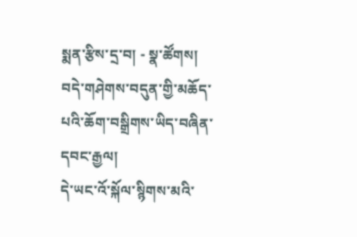སྨན་རྩིས་དྲ་བ། - སྣ་ཚོགས།
བདེ་གཤེགས་བདུན་གྱི་མཆོད་པའི་ཆོག་བསྒྲིགས་ཡིད་བཞིན་དབང་རྒྱལ།
དེ་ཡང་འོ་སྐོལ་སྙིགས་མའི་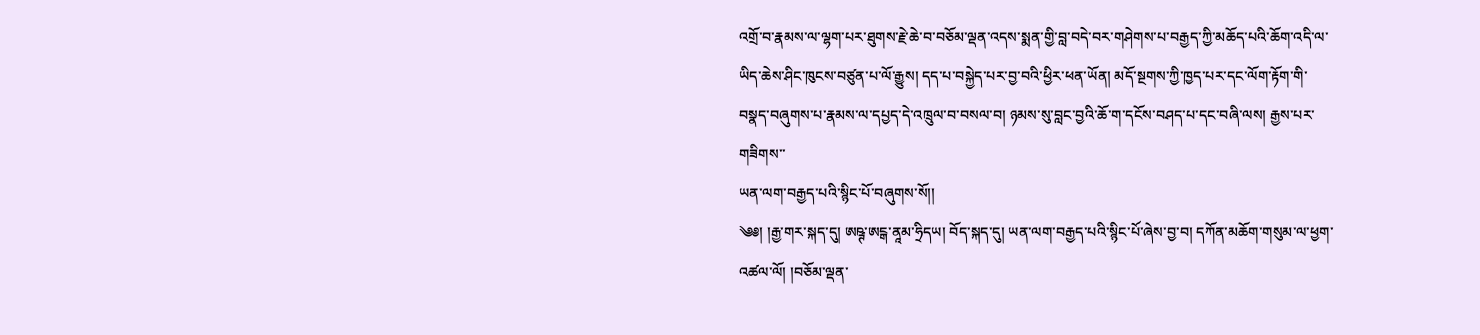འགྲོ་བ་རྣམས་ལ་ལྷག་པར་ཐུགས་རྗེ་ཆེ་བ་བཅོམ་ལྡན་འདས་སྨན་གྱི་བླ་བདེ་བར་གཤེགས་པ་བརྒྱད་ཀྱི་མཆོད་པའི་ཆོག་འདི་ལ་ཡིད་ཆེས་ཤིང་ཁུངས་བཙུན་པ་ལོ་རྒྱུས། དད་པ་བསྐྱེད་པར་བྱ་བའི་ཕྱིར་ཕན་ཡོན། མདོ་སྔགས་ཀྱི་ཁྱད་པར་དང་ལོག་རྟོག་གི་བསྣད་བཞུགས་པ་རྣམས་ལ་དཔྱད་དེ་འཁྲུལ་བ་བསལ་བ། ཉམས་སུ་བླང་བྱའི་ཆོ་ག་དངོས་བཤད་པ་དང་བཞི་ལས། རྒྱས་པར་གཟིགས་་
ཡན་ལག་བརྒྱད་པའི་སྙིང་པོ་བཞུགས་སོ།།
༄༅། །རྒྱ་གར་སྐད་དུ། ཨཥྚ་ཨངྒ་ནཱམ་ཧྲིདཡ། བོད་སྐད་དུ། ཡན་ལག་བརྒྱད་པའི་སྙིང་པོ་ཞེས་བྱ་བ། དཀོན་མཆོག་གསུམ་ལ་ཕྱག་འཚལ་ལོ། །བཅོམ་ལྡན་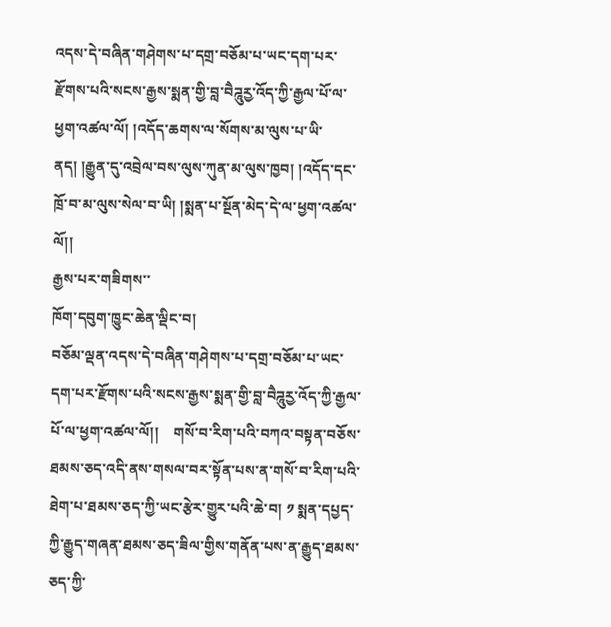འདས་དེ་བཞིན་གཤེགས་པ་དགྲ་བཅོམ་པ་ཡང་དག་པར་རྫོགས་པའི་སངས་རྒྱས་སྨན་གྱི་བླ་བཻཌཱུརྱ་འོད་ཀྱི་རྒྱལ་པོ་ལ་ཕྱག་འཚལ་ལོ། །འདོད་ཆགས་ལ་སོགས་མ་ལུས་པ་ཡི་ནད། །རྒྱུན་དུ་འབྲེལ་བས་ལུས་ཀུན་མ་ལུས་ཁྱབ། །འདོད་དང་ཁྲོ་བ་མ་ལུས་སེལ་བ་ཡི། །སྨན་པ་སྔོན་མེད་དེ་ལ་ཕྱག་འཚལ་ལོ།།
རྒྱས་པར་གཟིགས་་
ཁོག་དབུག་ཁྱུང་ཆེན་ལྡིང་བ།
བཅོམ་ལྡན་འདས་དེ་བཞིན་གཤེགས་པ་དགྲ་བཅོམ་པ་ཡང་དག་པར་རྫོགས་པའི་སངས་རྒྱས་སྨན་གྱི་བླ་བཻཌཱུརྱ་འོད་ཀྱི་རྒྱལ་པོ་ལ་ཕྱག་འཚལ་ལོ།།    གསོ་བ་རིག་པའི་བཀའ་བསྟན་བཅོས་ཐམས་ཅད་འདི་ནས་གསལ་བར་སྟོན་པས་ན་གསོ་བ་རིག་པའི་ཐེག་པ་ཐམས་ཅད་ཀྱི་ཡང་རྩེར་གྱུར་པའི་ཆེ་བ། ༡ སྨན་དཔྱད་ཀྱི་རྒྱུད་གཞན་ཐམས་ཅད་ཟིལ་གྱིས་གནོན་པས་ན་རྒྱུད་ཐམས་ཅད་ཀྱི་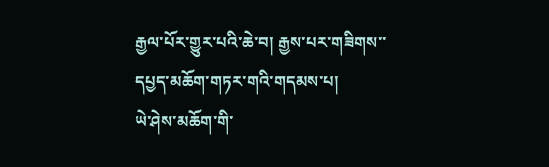རྒྱལ་པོར་གྱུར་པའི་ཆེ་བ། རྒྱས་པར་གཟིགས་་
དཔྱད་མཆོག་གཏར་གའི་གདམས་པ།
ཡེ་ཤེས་མཆོག་གི་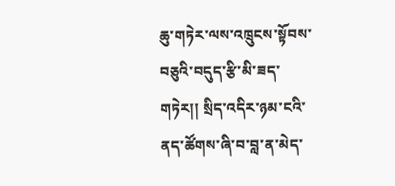ཆུ་གཏེར་ལས་འཁྲུངས་སྟོབས་བཅུའི་བདུད་རྩི་མི་ཟད་གཏེར།། སྲིད་འདིར་ཉམ་ངའི་ནད་ཚོགས་ཞི་བ་བླ་ན་མེད་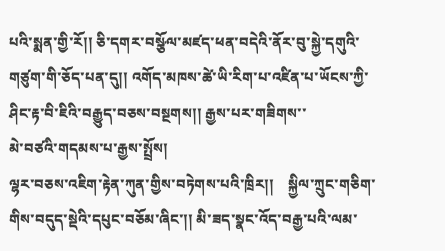པའི་སྨན་གྱི་རོ།། ཅི་དགར་བསྩོལ་མཛད་ཕན་བདེའི་ནོར་བུ་སྐྱེ་དགུའི་གཙུག་གི་ཅོད་པན་དུ།། འགོད་མཁས་ཚེ་ཡི་རིག་པ་འཛིན་པ་ཡོངས་ཀྱི་ཤིང་རྟ་བི་ཇིའི་བརྒྱུད་བཅས་བསྔགས།། རྒྱས་པར་གཟིགས་་
མེ་བཙའི་གདམས་པ་རྒྱས་སྤྲོས།
ལྷར་བཅས་འཇིག་རྟེན་ཀུན་གྱིས་བཏེགས་པའི་ཁྲིར།།    སྐྱིལ་ཀྲུང་གཅིག་གིས་བདུད་སྡེའི་དཔུང་བཅོམ་ཞིང་།། མི་ཟད་སྣང་འོད་བརྒྱ་པའི་ལམ་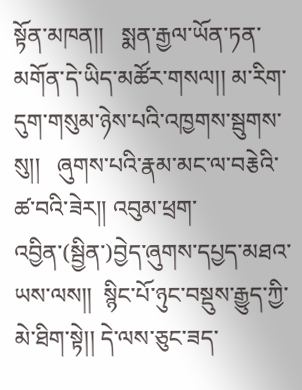སྟོན་མཁན།།   སྨན་རྒྱལ་ཡོན་ཏན་མགོན་དེ་ཡིད་མཚོར་གསལ།། མ་རིག་དུག་གསུམ་ཉེས་པའི་འཁྱགས་སྦུགས་སུ།།   ཞུགས་པའི་རྣམ་མང་ལ་བརྕེའི་ཚ་བའི་ཟེར།། འབུམ་ཕྲག་འབྱིན་(སྦྱིན་)བྱེད་ཞུགས་དཔྱད་མཐའ་ཡས་ལས།།  སྙིང་པོ་ཉུང་བསྡུས་རྒྱུད་ཀྱི་མེ་ཐིག་སྟེ།། དེ་ལས་ཅུང་ཟད་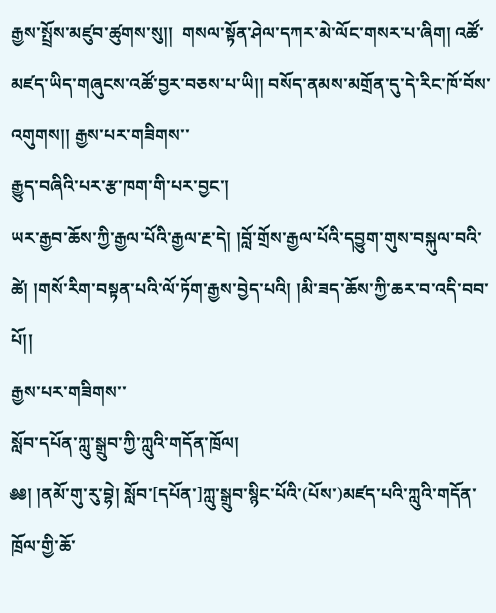རྒྱས་སྤྲོས་མཛུབ་ཚུགས་སུ།།  གསལ་སྟོན་ཤེལ་དཀར་མེ་ལོང་གསར་པ་ཞིག། འཚོ་མཛད་ཡིད་གཞུངས་འཚོ་བྱར་བཅས་པ་ཡི།། བསོད་ནམས་མགྲོན་དུ་དེ་རིང་ཁོ་བོས་འགུགས།། རྒྱས་པར་གཟིགས་་
རྒྱུད་བཞིའི་པར་རྩ་ཁག་གི་པར་བྱང་།
ཡར་རྒྱབ་ཆོས་ཀྱི་རྒྱལ་པོའི་རྒྱལ་རྔ་དེ། །བློ་གྲོས་རྒྱལ་པོའི་དབྱུག་གུས་བསྐུལ་བའི་ཚེ། །གསོ་རིག་བསྟན་པའི་ལོ་ཏོག་རྒྱས་བྱེད་པའི། །མི་ཟད་ཆོས་ཀྱི་ཆར་བ་འདི་བབ་པོ།།
རྒྱས་པར་གཟིགས་་
སློབ་དཔོན་ཀླུ་སྒྲུབ་ཀྱི་ཀླུའི་གདོན་ཁྲོལ།
༅༅། །ནམོ་གུ་རུ་བྷེ། སློབ་[དཔོན་]ཀླུ་སྒྲུབ་སྙིང་པོའི་(པོས་)མཛད་པའི་ཀླུའི་གདོན་ཁྲོལ་གྱི་ཆོ་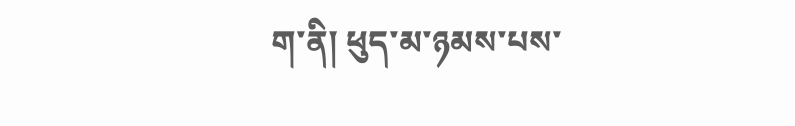ག་ནི། ཕུད་མ་ཉམས་པས་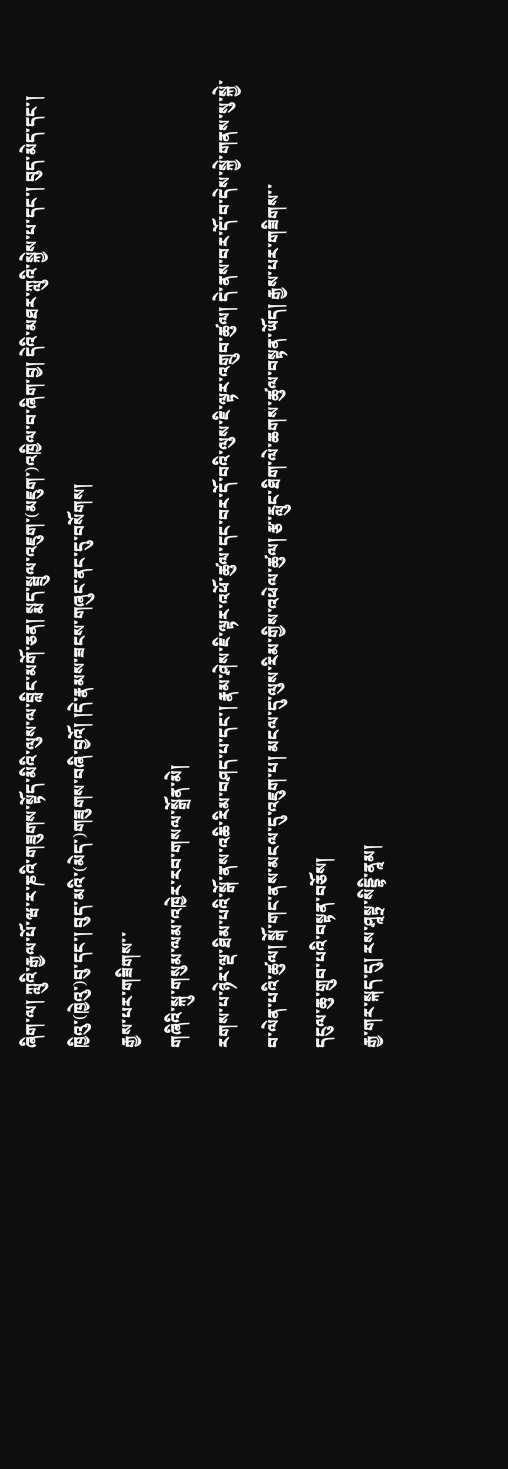ཞིག་ལ། ཀླུའི་རྒྱལ་པོ་ཝ་ར་ཎའི་གཟུགས་སྟོད་མིའི་ལུས་ལ་བླིང་མགོ་ཅན། སྨད་སྦྲུལ་འཇུག་(མཇུག་)འཁྱིལ་བ་ཞིག་བྱ། དེའི་མཐར་ཀླུའི་སྐྱེས་པ་དང་། བུད་མེད་དང་། ཁྱིའུ་(ཁྱེའུ་)བུ་དང་། བུད་མའི་(མེད་)གཟུགས་བཞི་བྱའོ། །དེ་རྣམས་ཟངས་གཞུང་ནང་དུ་བསོགས།
རྒྱས་པར་གཟིགས་་
གཞིའི་སྐུ་གསུམ་ལམ་འཁྱེར་རབ་གསལ་སྒྲོན་མེ།
རགས་པ་ཉེར་ལྡ་ཐིམ་པའི་སྒོ་ནས་འཆི་རིམ་བཤད་པ་དང་། རྣམ་ཤེས་ཇི་ལྟར་འཕོ་ཚུལ་དང་བར་དོ་བའི་ལུས་ཇི་ལྟར་འགྲུབ་ཚུལ། དེ་ནས་བར་དོ་བ་དེས་སྐྱེ་གནས་སུ་སྐྱེ་བ་ལེན་པའི་ཚུལ། སྒོ་གང་ནས་མངལ་དུ་འཇུག་པ། མངལ་དུ་ལུས་རིམ་གྱིས་འཕེལ་ཚུལ། རྩ་རླུང་ཐིག་ལེ་ཆགས་ཚུལ་བསྟན་ཡོད། རྒྱས་པར་གཟིགས་་
དངུལ་ཆུ་གྲུབ་པའི་བསྟན་བཅོས།
རྒྱ་གར་སྐད་དུ། རས་ཤཱསྟྲ་སིདྡྷི་ནཱམ།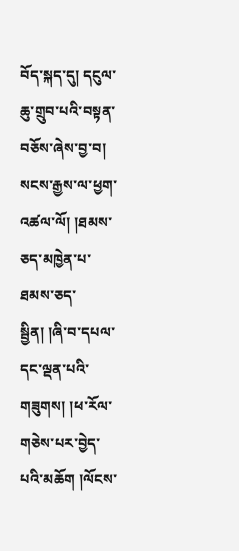བོད་སྐད་དུ། དངུལ་ཆུ་གྲུབ་པའི་བསྟན་བཅོས་ཞེས་བྱ་བ། སངས་རྒྱས་ལ་ཕྱག་འཚལ་ལོ། །ཐམས་ཅད་མཁྱེན་པ་ཐམས་ཅད་སྦྱིན། །ཞི་བ་དཔལ་དང་ལྡན་པའི་གཟུགས། །ཕ་རོལ་གཅེས་པར་བྱེད་པའི་མཆོག །ལོངས་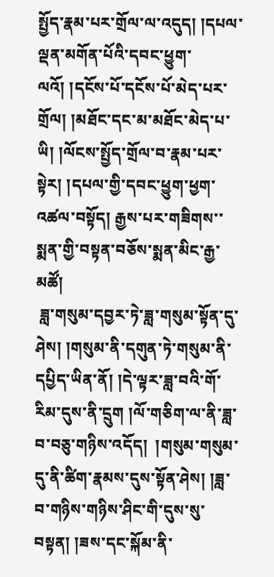སྤྱོད་རྣམ་པར་གྲོལ་ལ་འདུད། །དཔལ་ལྡན་མགོན་པོའི་དབང་ཕྱུག་ལའོ། །དངོས་པོ་དངོས་པོ་མེད་པར་གྲོལ། །མཐོང་དང་མ་མཐོང་མེད་པ་ཡི། །ལོངས་སྤྱོད་གྲོལ་བ་རྣམ་པར་སྟེར། །དཔལ་གྱི་དབང་ཕྱུག་ཕྱག་འཚལ་བསྟོད། རྒྱས་པར་གཟིགས་་
སྨན་གྱི་བསྟན་བཅོས་སྨན་མིང་རྒྱ་མཚོ།
 ཟླ་གསུམ་དབྱར་ཏེ་ཟླ་གསུམ་སྟོན་དུ་ཤེས། །གསུམ་ནི་དགུན་ཏེ་གསུམ་ནི་དཔྱིད་ཡིན་ནོ། །དེ་ལྟར་ཟླ་བའི་གོ་རིམ་དུས་ནི་དྲུག །ལོ་གཅིག་ལ་ནི་ཟླ་བ་བཅུ་གཉིས་འདོད།  །གསུམ་གསུམ་དུ་ནི་ཚིག་རྣམས་དུས་སྟོན་ཤེས། །ཟླ་བ་གཉིས་གཉིས་ཤིང་གི་དུས་སུ་བསྟན། །ཟས་དང་སྐོམ་ནི་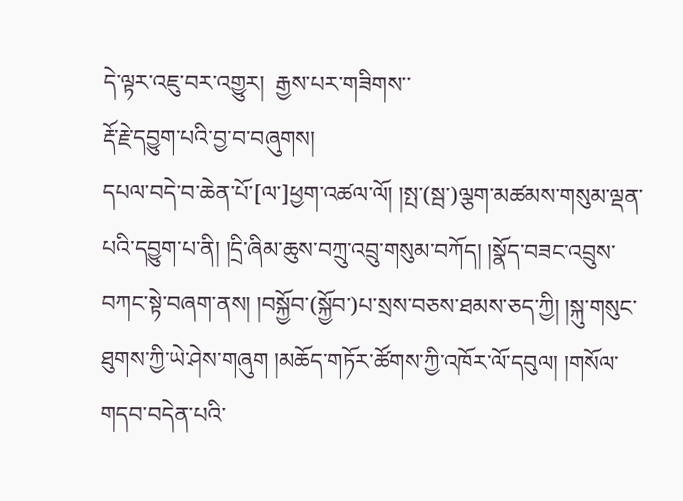དེ་ལྟར་འཇུ་བར་འགྱུར།  རྒྱས་པར་གཟིགས་་
རྡོ་རྗེ་དབྱུག་པའི་བྱ་བ་བཞུགས།
དཔལ་བདེ་བ་ཆེན་པོ་[ལ་]ཕྱག་འཚལ་ལོ། །སྤ་(སྦ་)ལྕག་མཚམས་གསུམ་ལྡན་པའི་དབྱུག་པ་ནི། །དྲི་ཞིམ་ཆུས་བཀྲུ་འབྲུ་གསུམ་བཀོད། །སྣོད་བཟང་འབྲུས་བཀང་སྟེ་བཞག་ནས། །བསྐྱོབ་(སྐྱོབ་)པ་སྲས་བཅས་ཐམས་ཅད་ཀྱི། །སྐུ་གསུང་ཐུགས་ཀྱི་ཡེ་ཤེས་གཞུག །མཆོད་གཏོར་ཚོགས་ཀྱི་འཁོར་ལོ་དབུལ། །གསོལ་གདབ་བདེན་པའི་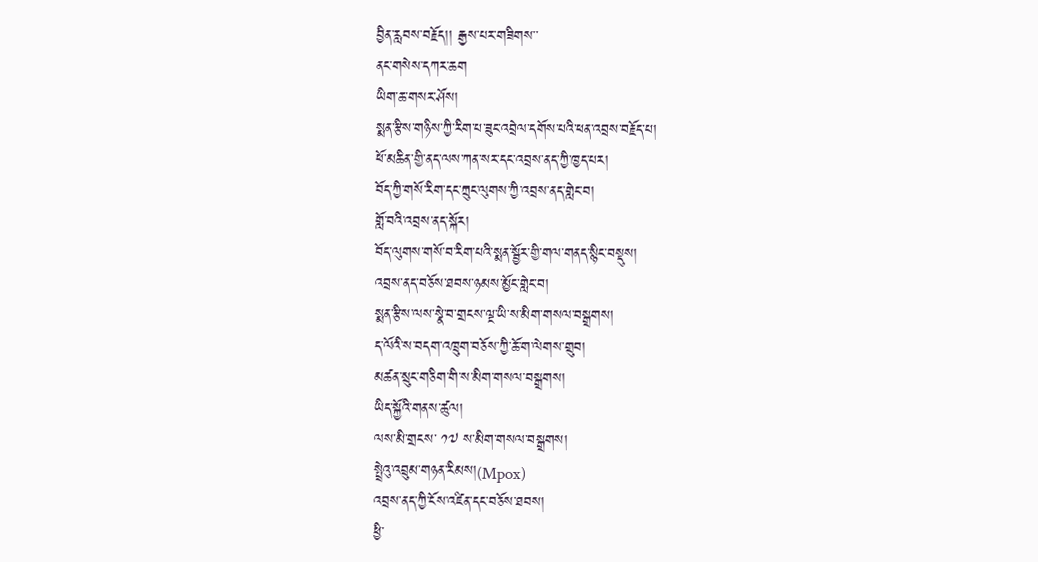བྱིན་རླབས་བརྗོད།། རྒྱས་པར་གཟིགས་་
ནང་གསེས་དཀར་ཆག
ཡིག་ཆ་གསར་ཤོས།
སྨན་རྩིས་གཉིས་ཀྱི་རིག་པ་ཟུང་འབྲེལ་དགོས་པའི་ཕན་འབྲས་བརྗོད་པ།
ཕོ་མཆིན་གྱི་ནད་ལས་ཀན་སར་དང་འབྲས་ནད་ཀྱི་ཁྱད་པར།
བོད་ཀྱི་གསོ་རིག་དང་ཀྲུང་ལུགས་ཀྱི་འབྲས་ནད་གླེང་བ།
གློ་བའི་འབྲས་ནད་སྐོར།
བོད་ལུགས་གསོ་བ་རིག་པའི་སྨན་སྦྱོར་གྱི་གལ་གནད་སྙིང་བསྡུས།
འབྲས་ནད་བཅོས་ཐབས་ཉམས་མྱོང་གླེང་བ།
སྨན་རྩིས་ལས་སྣེ་བ་གྲངས་ལྔ་ཡི་ས་མིག་གསལ་བསྒྲགས།
ད་ལོའི་ས་བདག་འཁྲུག་བཅོས་ཀྱི་ཆོ་ག་ལེགས་གྲུབ།
མཚན་སྲུང་གཅིག་གི་ས་མིག་གསལ་བསྒྲགས།
ཡིད་སྐྱོའི་གནས་ཚུལ།
ལས་མི་གྲངས་ ༡༧ ས་མིག་གསལ་བསྒྲགས།
སྤྲེའུ་འབྲུམ་གཉན་རིམས།(Mpox)
འབྲས་ནད་ཀྱི་ངོས་འཛིན་དང་བཅོས་ཐབས།
ཕྱི་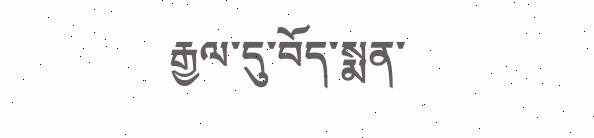རྒྱལ་དུ་བོད་སྨན་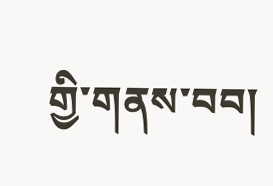གྱི་གནས་བབ།